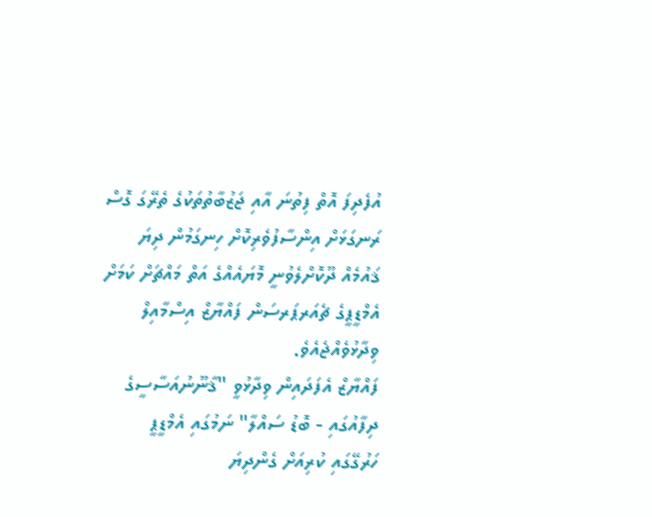އުފެދިފަ އޮތް ފިތުނަ އާއި ޖަޒުބާތުތަކުގެ ތެރޭގަ ގޮސް ރަނގަޅަށް އިންސާފުވެރިކޮށް ހިނގަމުން ދިޔަ ޤައުމެއް ދޫކޮށްލެވުނީ މޮޔައެއްގެ އަތް މައްޗަށް ކަމަށް އެމްޑީޕީގެ ޗެއަރޕަރސަން ފައްޔާޒް އިސްމާއިލް ވިދާޅުވެއްޖެއެވެ.
ފައްޔާޒް އެފަދައިން ވިދާޅުވީ "ޤާނޫނުއަސާސީގެ ދިފާއުގައި - ބޮޑު ސައްލާ" ނަމުގައި އެމްޑީޕީ ހަރުގޭގައި ކުރިއަށް ގެންދިޔަ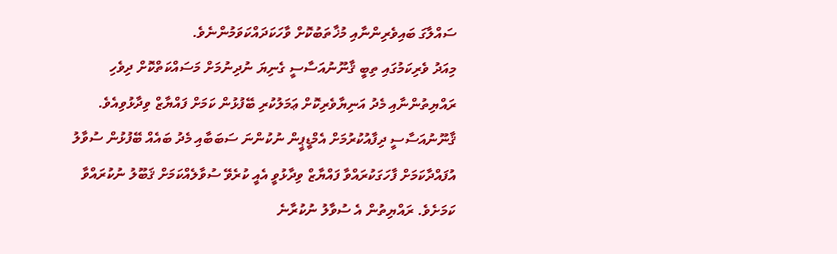ސައްލާގަ ބައިވެރިންނާއި މުޚާތަބުކޮށް ވާހަކަދައްކަވަމުންނެވެ.
މިއަދު ވެރިކަމުގައި ތިބީ ޤާނޫނުއަސާސީ ގެނިޔަ ނުދިނުމަށް މަސައްކަތްކޮށް ދިވެހި ރައްޔިތުންނާއި މެދު އަނިޔާވެރިކޮށް ޢަމަލުކުރި ބޭފުޅުން ކަމަށް ފައްޔާޒް ވިދާޅުވިއެވެ.
ޤާނޫނުއަސާސީ ދިފާއުކުރުމަށް އެމްޑީޕީން ނުކުންނަ ސަބަބާއި މެދު ބައެއް ބޭފުޅުން ސުވާލު އުފައްދާކަމަށް ފާހަގަކުރައްވާ ފައްޔާޒް ވިދާޅުވީ އެއީ ކުރެވޭ ސުވާލެއްކަމަށް ޤަބޫލު ނުކުރައްވާ ކަމަށެވެ. ރައްޔިތުން އެ ސުވާލު ނުކުރާނެ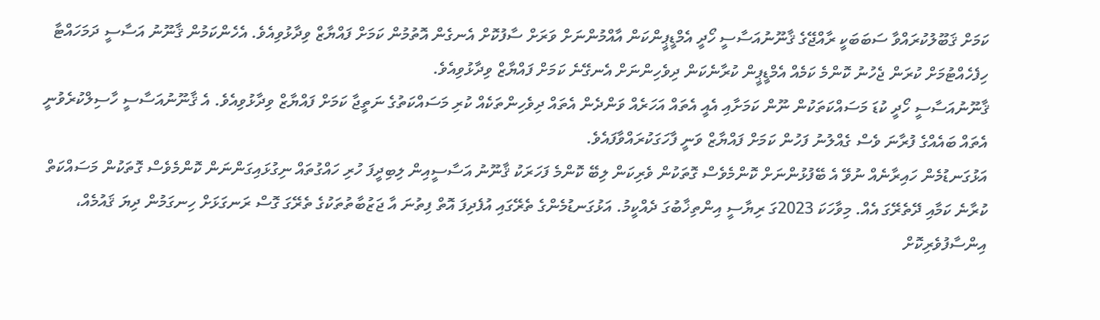ކަމަށް ޤަބޫލުކުރައްވާ ސަބަބަކީ ރާއްޖޭގެ ޤާނޫނުއަސާސީ ހޯދީ އެމްޑީޕީންކަން އާއްމުންނަށް ވަރަށް ސާފުކޮށް އެނގެން އޮތުމުން ކަމަށް ފައްޔާޒް ވިދާޅުވިއެވެ. އެހެންކަމުން ޤާނޫނު އަސާސީ ދަމަހައްޓާ ހިފެހެއްޓުމަށް ކުރަން ޖެހުނު ކޮންމެ ކަމެއް އެމްޑީޕީން ކުރާނެކަން ދިވެހިންނަށް އެނގޭނެ ކަމަށް ފައްޔާޒް ވިދާޅުވިއެވެ.
ޤާނޫނުއަސާސީ ހޯދީ ކުޑަ މަސައްކަތަކުން ނޫން ކަމަށާއި އެއީ އެތައް އަހަރެއް ވަންދެން އެތައް ދިވެހިންތަކެއް ކުރި މަސައްކަތުގެ ނަތީޖާ ކަމަށް ފައްޔާޒް ވިދާޅުވިއެވެ. އެ ޤާނޫނުއަސާސީ ހާސިލްކުރެވުނީ އެތައް ބައެއްގެ ފުރާނަ ވެސް ގެއްލުނު ފަހުން ކަމަށް ފައްޔާޒް ވަނީ ފާހަގަކުރައްވާފައެވެ.
އަޅުގަނޑުމެން ހައިރާނެއް ނުވޭ އެ ބޭފުޅުންނަށް ކޮންމެވެސް ގޮތަކުން ވެރިކަން ލިބޭ ކޮންމެ ފަހަރަކު ޤާނޫނު އަސާސީއިން ލިބިދީފަ ހުރި ހައްގުތައް ނިގުޅައިގަންނަން ކޮންމެވެސް ގޮތަކުން މަސައްކަތް ކުރާނެ ކަމާއި ދޭތެރޭގަ އެއް. މިވާހަކަ 2023ގަ ރިޔާސީ އިންތިޚާބުގަ ދެއްކީމު. އަޅުގަނޑުމެންގެ ތެރޭގައި އުފެދިފަ އޮތް ފިތުނަ އާ ޖަޒުބާތުތަކުގެ ތެރޭގަ ގޮސް ރަނގަޅަށް ހިނގަމުން ދިޔަ ޤައުމެއް، އިންސާފުވެރިކޮށް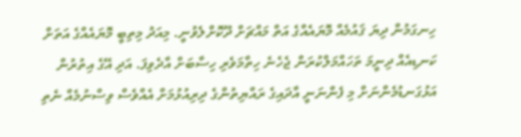ހިނގަމުން ދިޔަ ޤައުމެއް މޮޔައެއްގެ އަތް މައްޗަށް ދޫކޮށްލެވުނީ. މިއަދު މިތިބީ މޮޔައެއްގެ އަތަށް ކަނޑިއެއް ދިނީމަ ތަހައްމަލްކުރަން ޖެހެނެ ހިތާމަވެރި ހިސާބަށް އާދެވިފަ. އަދި އޭގެ އިތުރުން އަޅުގަނޑުމެންނަށް މި ފެންނަނީ އާދައިގެ ރައްޔިތުންގެ ދިރިއުޅުމަށް އެއްވެސް ވިސްނުމެއް ނެތި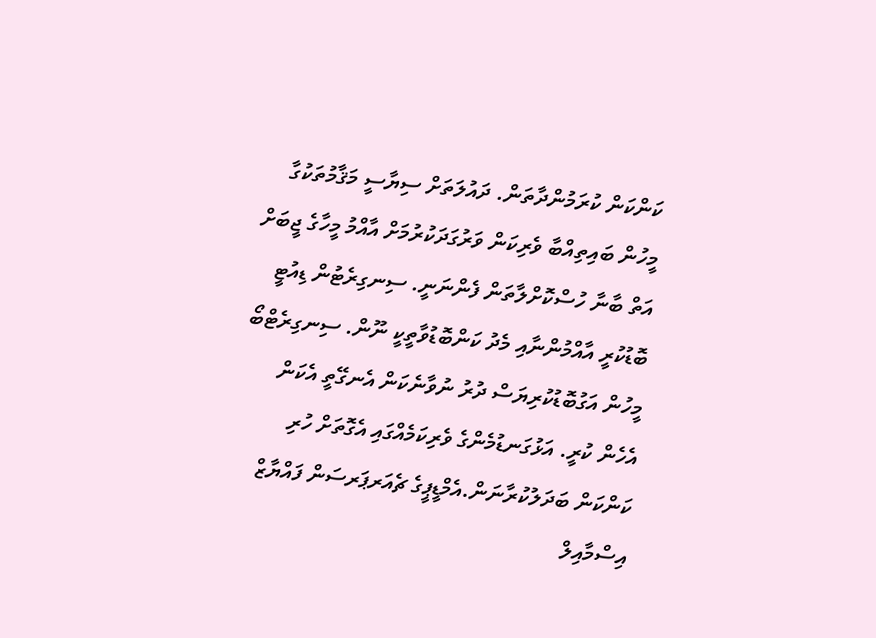ކަންކަން ކުރަމުންދާތަން. ދައުލަތަށް ސިޔާސީ މަޤާމުތަކުގާ މީހުން ބައިތިއްބާ ވެރިކަން ވަރުގަދަކުރުމަށް އާއްމު މީހާގެ ޖީބަށް އަތް ބާނާ ހުސްކޮށްލާތަން ފެންނަނީ. ސިނގިރެޓުން ޑިއުޓީ ބޮޑުކުރީ އާއްމުންނާއި މެދު ކަންބޮޑުވާތީކީ ނޫން. ސިނގިރެޓްބޯ މީހުން އަގުބޮޑުކުރިޔަސް ދުރު ނުވާނެކަން އެނގޭތީ އެކަން އެހެން ކުރީ. އަޅުގަނޑުމެންގެ ވެރިކަމެއްގައި އެގޮތަށް ހުރި ކަންކަން ބަދަލުކުރާނަން.އެމްޑީޕީގެ ޗެއަރޕަރސަން ފައްޔާޒް އިސްމާއިލް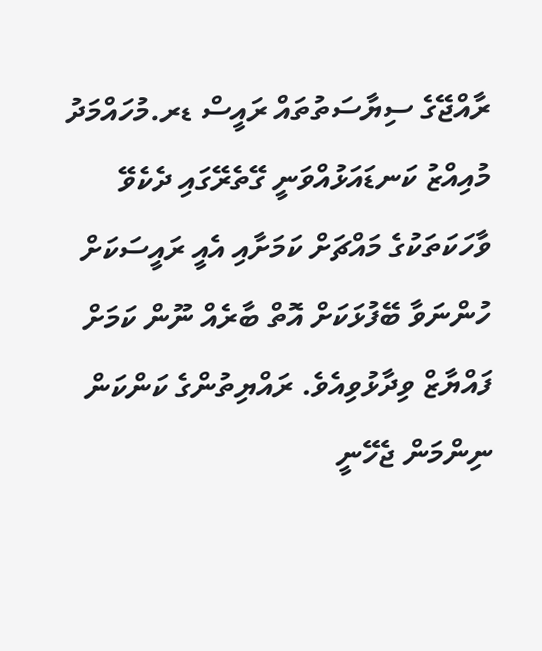ރާއްޖޭގެ ސިޔާސަތުތައް ރައީސް ޑރ.މުހައްމަދު މުއިއްޒު ކަނޑައަޅުއްވަނީ ގޭތެރޭގައި ދެކެވޭ ވާހަކަތަކުގެ މައްޗަށް ކަމަށާއި އެއީ ރައީސަކަށް ހުންނަވާ ބޭފުޅަކަށް އޮތް ބާރެއް ނޫން ކަމަށް ފައްޔާޒް ވިދާޅުވިއެވެ. ރައްޔިތުންގެ ކަންކަން ނިންމަން ޖެހޭނީ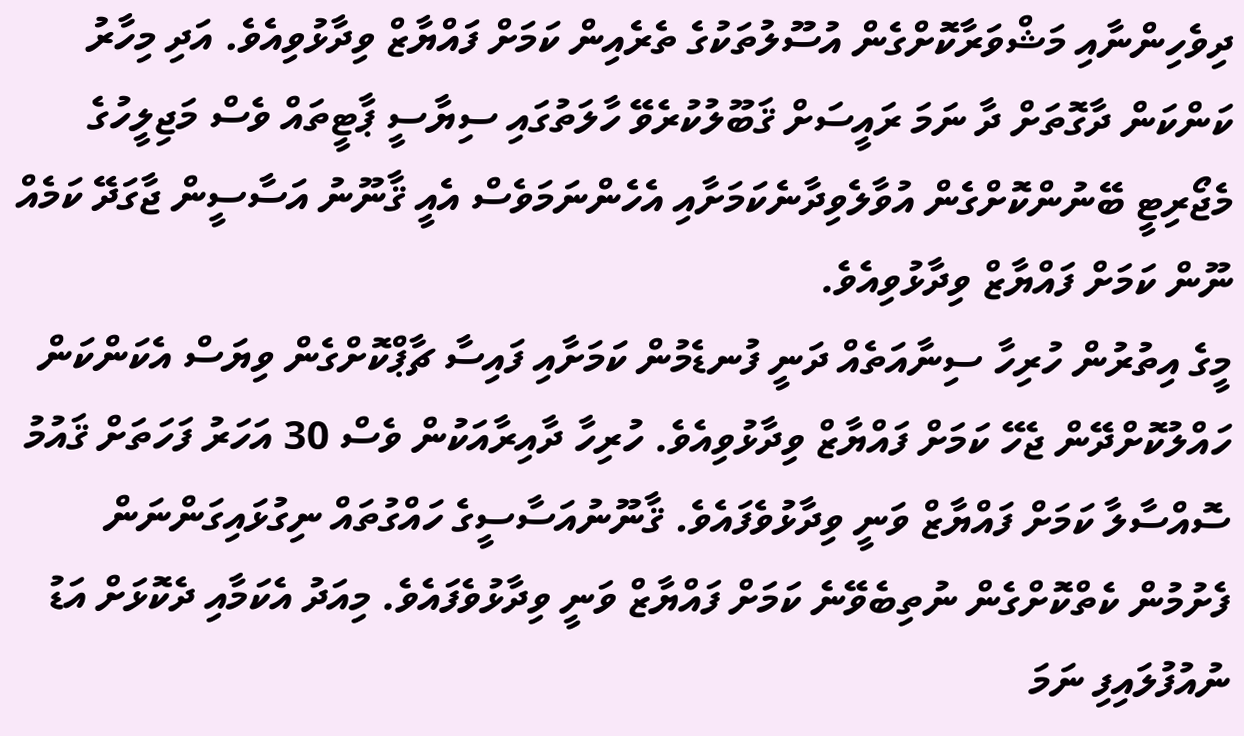ދިވެހިންނާއި މަޝްވަރާކޮށްގެން އުސޫލުތަކުގެ ތެރެއިން ކަމަށް ފައްޔާޒް ވިދާޅުވިއެވެ. އަދި މިހާރު ކަންކަން ދާގޮތަށް ދާ ނަމަ ރައީސަށް ޤަބޫލުކުރެވޭ ހާލަތުގައި ސިޔާސީ ޕާޓީތައް ވެސް މަޖިލީހުގެ މެޖޯރިޓީ ބޭނުންކޮށްގެން އުވާލެވިދާނެކަމަށާއި އެހެންނަމަވެސް އެއީ ޤާނޫނު އަސާސީން ޖާގަދޭ ކަމެއް ނޫން ކަމަށް ފައްޔާޒް ވިދާޅުވިއެވެ.
މީގެ އިތުރުން ހުރިހާ ސިނާއަތެއް ދަނީ ފުނޑެމުން ކަމަށާއި ފައިސާ ޗާޕްކޮށްގެން ވިޔަސް އެކަންކަން ހައްލުކޮށްދޭން ޖެހޭ ކަމަށް ފައްޔާޒް ވިދާޅުވިއެވެ. ހުރިހާ ދާއިރާއަކުން ވެސް 30 އަހަރު ފަހަތަށް ޤައުމު ސޮއްސާލާ ކަމަށް ފައްޔާޒް ވަނީ ވިދާޅުވެފައެވެ. ޤާނޫނުއަސާސީގެ ހައްގުތައް ނިގުޅައިގަންނަން ފެށުމުން ކެތްކޮށްގެން ނުތިބެވޭނެ ކަމަށް ފައްޔާޒް ވަނީ ވިދާޅުވެފައެވެ. މިއަދު އެކަމާއި ދެކޮޅަށް އަޑު ނުއުފުލައިފި ނަމަ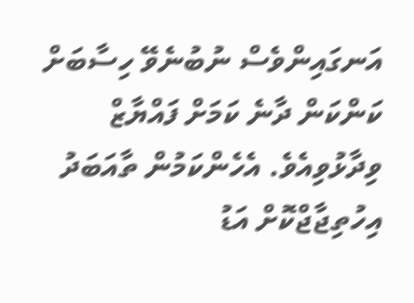އަނގައިންވެސް ނުބުނެވޭ ހިސާބަށް ކަންކަން ދާނެ ކަމަށް ފައްޔާޒް ވިދާޅުވިއެވެ. އެހެންކަމުން ތާއަބަދު އިހުތިޖާޖްކޮށް އަޑު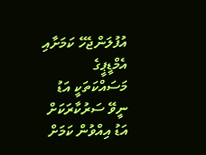އުފުލަންޖެހޭ ކަމަށާއި އެމްޑީޕީގެ މަސައްކަތަކީ އަޑު ނީވޭ ސަރުކާރަކަށް އަޑު އިއްވުން ކަމަށް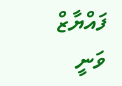ފައްޔާޒް ވަނީ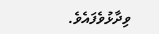ވިދާޅުވެފައެވެ.